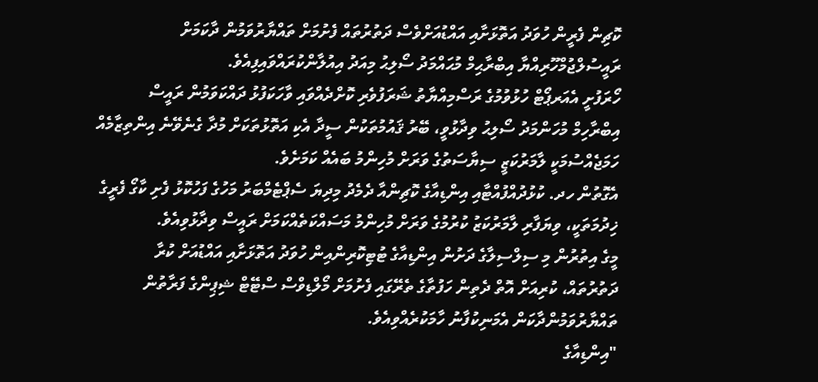ކޮޗިން ފެރީން ހުވަދު އަތޮޅަށާއި އައްޑުއަށްވެސް ދަތުރުތައް ފެށުމަށް ތައްޔާރުވަމުން ދާކަމަށް ރައީސުލްޖުމްހޫރިއްޔާ އިބްރާޙިމް މުޙައްމަދު ސޯލިޙު މިއަދު އިއުލާންކުރައްވައިފިއެވެ.
ހޯރަފުށީ އެއަރޕޯޓް ހުޅުވުމުގެ ރަސްމިއްޔާތު ޝަރަފުވެރި ކޮށްދެއްވައި ވާހަކަފުޅު ދައްކަވަމުން ރައީސް އިބްރާހިމް މުހަންމަދު ސޯލިޙު ވިދާޅުވީ، ބޭރު ޤައުމުތަކުން ސީދާ އެކި އަތޮޅުތަކަށް މުދާ ގެނެވޭނެ އިންތިޒާމެއް ހަމަޖެއްސުމަކީ ލާމަރުކަޒީ ސިޔާސަތުގެ ވަރަށް މުހިންމު ބައެއް ކަމަށެވެ.
އެގޮތުން ހދ. ކުޅުދުއްފުއްޓާއި އިންޑިއާގެ ކޮޗިންއާ ދެމެދު މިދިޔަ ސެޕްޓެމްބަރު މަހުގެ ފަހުކޮޅު ފެށި ކާގޯ ފެރީގެ ޚިދުމަތަކީ، ވިޔަފާރި ލާމަރުކަޒު ކުރުމުގެ ވަރަށް މުހިންމު މަސައްކަތެއްކަމަށް ރައީސް ވިދާޅުވިއެވެ.
މީގެ އިތުރުން މި ސިލްސިލާގެ ދަށުން އިންޑިއާގެ ޓުޓިކޮރިންއިން ހުވަދު އަތޮޅަށާއި އައްޑުއަށް ކުރާ ދަތުރުތައް، ކުރިއަށް އޮތް ދެތިން ހަފުތާގެ ތެރޭގައި ފެށުމަށް މޯލްޑިވްސް ސްޓޭޓް ޝިޕިންގެ ފަރާތުން ތައްޔާރުވަމުންދާކަން އެމަނިކުފާނު ހާމަކުރެއްވިއެވެ.
"އިންޑިއާގެ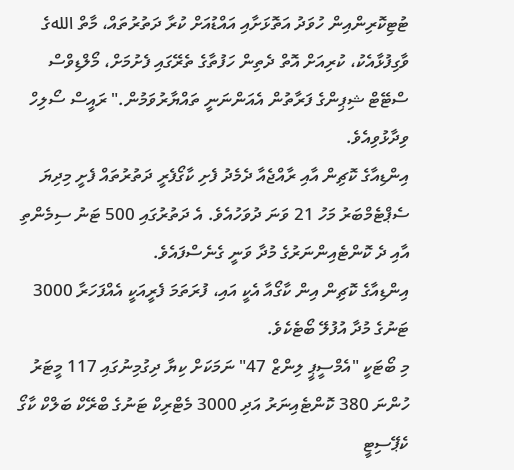ޓުޓިކޮރިންއިން ހުވަދު އަތޮޅަށާއި އައްޑުއަށް ކުރާ ދަތުރުތައް، މާތް اللهގެ ވާގިފުޅާއެކު، ކުރިއަށް އޮތް ދެތިން ހަފުތާގެ ތެރޭގައި ފެށުމަށް، މޯލްޑިވްސް ސްޓޭޓް ޝިޕިންގެ ފަރާތުން އެއަންނަނީ ތައްޔާރުވަމުން." ރައީސް ސޯލިހް ވިދާޅުވިއެވެ.
އިންޑިއާގެ ކޮޗިން އާއި ރާއްޖެއާ ދެމެދު ފެށި ކާގޯފެރީ ދަތުރުތައް ފެށީ މިދިޔަ ސެޕްޓެމްބަރު މަހު 21 ވަނަ ދުވަހުއެވެ. އެ ދަތުރުގައި 500 ޓަނު ސިމެންތި އާއި ދެ ކޮންޓެއިންނަރުގެ މުދާ ވަނީ ގެނެސްފައެވެ.
އިންޑިއާގެ ކޮޗިން އިން ކާގޯއާ އެކީ އައި، ފުރަތަމަ ފެރީއަކީ އެއްފަހަރާ 3000 ޓަނުގެ މުދާ އުފުލޭ ބޯޓެކެވެ.
މި ބޯޓަކީ "އެމްސީޕީ ލިންޒް 47" ނަމަކަށް ކިޔާ ދިގުމިނުގައި 117 މީޓަރު ހުންނަ 380 ކޮންޓެއިނަރު އަދި 3000 މެޓްރިކް ޓަނުގެ ބްރޭކް ބަލްކް ކާގޯ ކެޕޭސިޓީ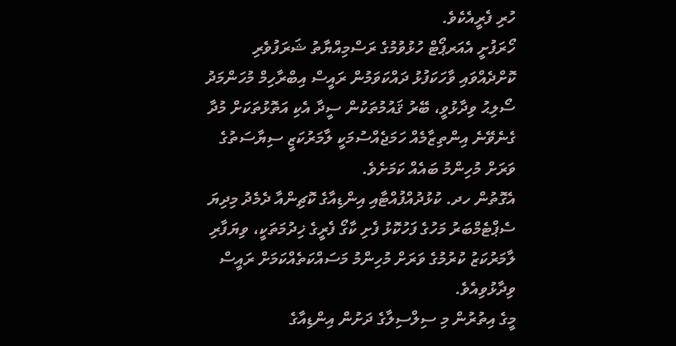ހުރި ފެރީއެކެވެ.
ހޯރަފުށީ އެއަރޕޯޓް ހުޅުވުމުގެ ރަސްމިއްޔާތު ޝަރަފުވެރި ކޮށްދެއްވައި ވާހަކަފުޅު ދައްކަވަމުން ރައީސް އިބްރާހިމް މުހަންމަދު ސޯލިޙު ވިދާޅުވީ، ބޭރު ޤައުމުތަކުން ސީދާ އެކި އަތޮޅުތަކަށް މުދާ ގެނެވޭނެ އިންތިޒާމެއް ހަމަޖެއްސުމަކީ ލާމަރުކަޒީ ސިޔާސަތުގެ ވަރަށް މުހިންމު ބައެއް ކަމަށެވެ.
އެގޮތުން ހދ. ކުޅުދުއްފުއްޓާއި އިންޑިއާގެ ކޮޗިންއާ ދެމެދު މިދިޔަ ސެޕްޓެމްބަރު މަހުގެ ފަހުކޮޅު ފެށި ކާގޯ ފެރީގެ ޚިދުމަތަކީ، ވިޔަފާރި ލާމަރުކަޒު ކުރުމުގެ ވަރަށް މުހިންމު މަސައްކަތެއްކަމަށް ރައީސް ވިދާޅުވިއެވެ.
މީގެ އިތުރުން މި ސިލްސިލާގެ ދަށުން އިންޑިއާގެ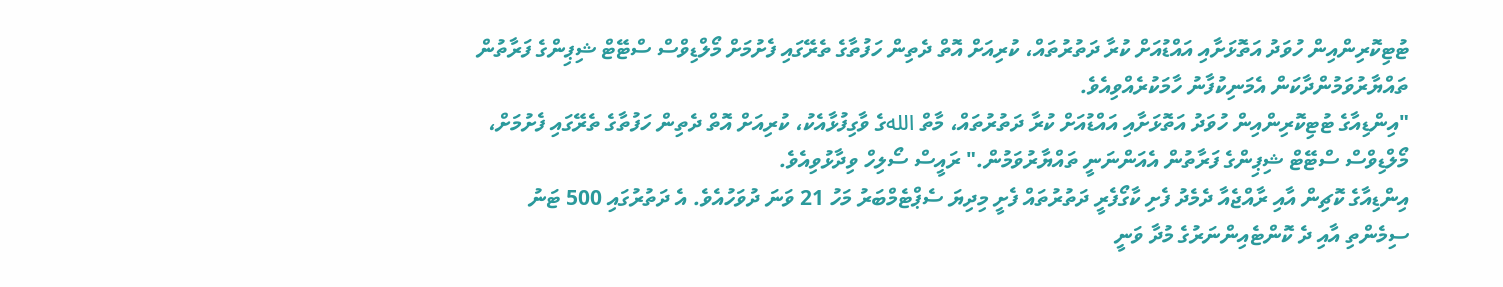ޓުޓިކޮރިންއިން ހުވަދު އަތޮޅަށާއި އައްޑުއަށް ކުރާ ދަތުރުތައް، ކުރިއަށް އޮތް ދެތިން ހަފުތާގެ ތެރޭގައި ފެށުމަށް މޯލްޑިވްސް ސްޓޭޓް ޝިޕިންގެ ފަރާތުން ތައްޔާރުވަމުންދާކަން އެމަނިކުފާނު ހާމަކުރެއްވިއެވެ.
"އިންޑިއާގެ ޓުޓިކޮރިންއިން ހުވަދު އަތޮޅަށާއި އައްޑުއަށް ކުރާ ދަތުރުތައް، މާތް اللهގެ ވާގިފުޅާއެކު، ކުރިއަށް އޮތް ދެތިން ހަފުތާގެ ތެރޭގައި ފެށުމަށް، މޯލްޑިވްސް ސްޓޭޓް ޝިޕިންގެ ފަރާތުން އެއަންނަނީ ތައްޔާރުވަމުން." ރައީސް ސޯލިހް ވިދާޅުވިއެވެ.
އިންޑިއާގެ ކޮޗިން އާއި ރާއްޖެއާ ދެމެދު ފެށި ކާގޯފެރީ ދަތުރުތައް ފެށީ މިދިޔަ ސެޕްޓެމްބަރު މަހު 21 ވަނަ ދުވަހުއެވެ. އެ ދަތުރުގައި 500 ޓަނު ސިމެންތި އާއި ދެ ކޮންޓެއިންނަރުގެ މުދާ ވަނީ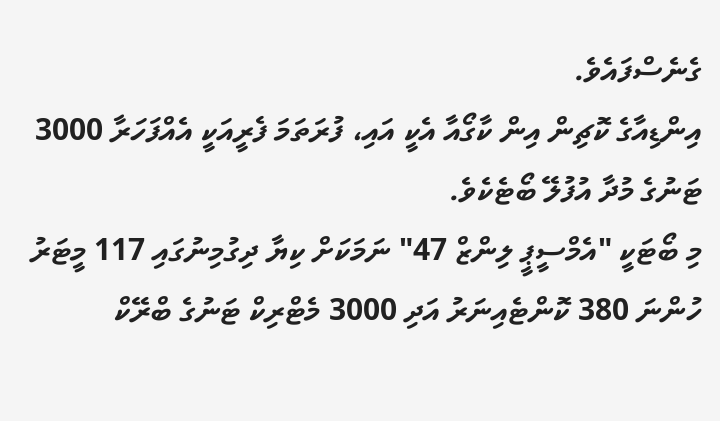ގެނެސްފައެވެ.
އިންޑިއާގެ ކޮޗިން އިން ކާގޯއާ އެކީ އައި، ފުރަތަމަ ފެރީއަކީ އެއްފަހަރާ 3000 ޓަނުގެ މުދާ އުފުލޭ ބޯޓެކެވެ.
މި ބޯޓަކީ "އެމްސީޕީ ލިންޒް 47" ނަމަކަށް ކިޔާ ދިގުމިނުގައި 117 މީޓަރު ހުންނަ 380 ކޮންޓެއިނަރު އަދި 3000 މެޓްރިކް ޓަނުގެ ބްރޭކް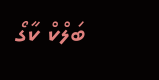ބަލްކް ކާގޯ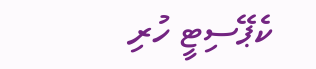ކެޕޭސިޓީ ހުރި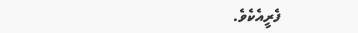ފެރީއެކެވެ.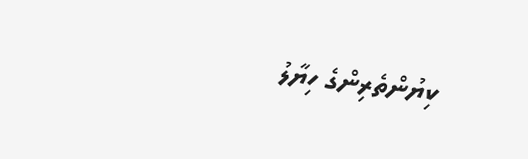ކިޔުންތެރިންގެ ހިޔާލު